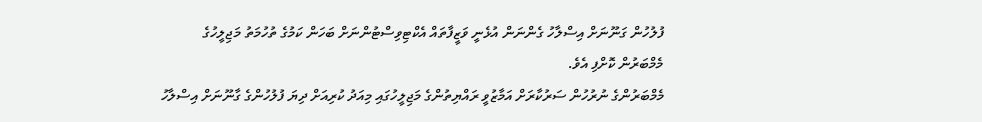ފުލުހުން ގަނޫނަށް އިސްލާހު ގެންނަން އުޅެނީ ވަޒީފާތައް އެކްޓިވިސްޓުންނަށް ބަހަން ކަމުގެ ތުހުމަތު މަޖިލީހުގެ މެމްބަރުން ކޮށްފި އެވެ.
މެމްބަރުންގެ ނުރުހުން ސަރުކާރަށް އަމާޒުވީ ރައްޔިތުންގެ މަޖިލީހުގައި މިއަދު ކުރިއަށް ދިޔަ ފުލުހުންގެ ގާނޫނަށް އިސްލާހު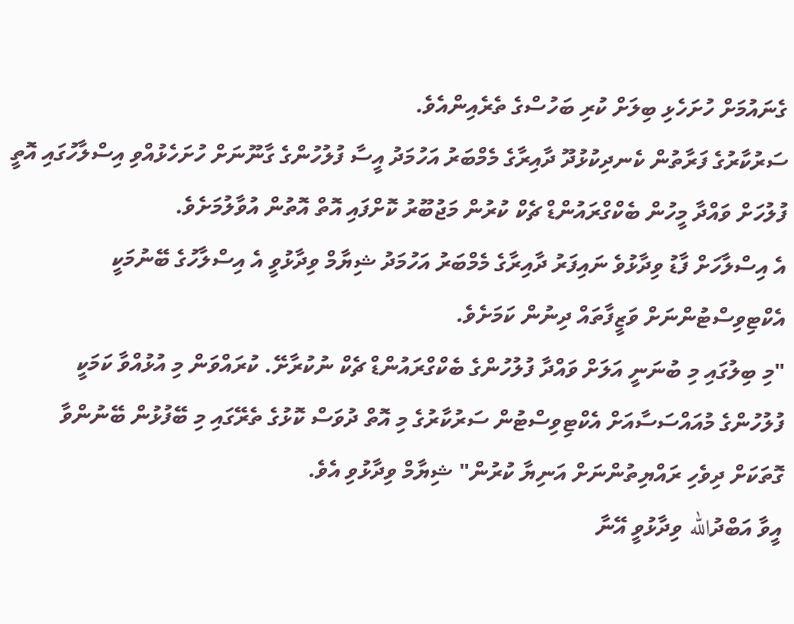ގެނައުމަށް ހުށަހެޅި ބިލަށް ކުރި ބަހުސްގެ ތެރެއިންއެވެ.
ސަރުކާރުގެ ފަރާތުން ކެނދިކުޅުދޫ ދާއިރާގެ މެމްބަރު އަހުމަދު އީސާ ފުލުހުންގެ ގާނޫނަށް ހުށަހެޅުއްވި އިސްލާހުގައި އޮތީ ފުލުހަށް ވައްދާ މީހުން ބެކްގްރައުންޑް ޗެކް ކުރުން މަޖުބޫރު ކޮށްފައި އޮތް އޮތުން އުވާލުމަށެވެ.
އެ އިސްލާހަށް ފާޑު ވިދާޅުވެ ނައިފަރު ދާއިރާގެ މެމްބަރު އަހުމަދު ޝިޔާމް ވިދާޅުވީ އެ އިސްލާހުގެ ބޭނުމަކީ އެކްޓިވިސްޓުންނަށް ވަޒީފާތައް ދިނުން ކަމަށެވެ.
"މި ބިލުގައި މި ބުނަނީ އަލަށް ވައްދާ ފުލުހުންގެ ބެކްގްރައުންޑް ޗެކް ނުކުރާށޭ. ކުރައްވަން މި އުޅުއްވާ ކަމަކީ ފުލުހުންގެ މުއައްސަސާއަށް އެކްޓިވިސްޓުން ސަރުކާރުގެ މި އޮތް ދުވަސް ކޮޅުގެ ތެރޭގައި މި ބޭފުޅުން ބޭނުންވާ ގޮތަކަށް ދިވެހި ރައްޔިތުންނަށް އަނިޔާ ކުރުން" ޝިޔާމް ވިދާޅުވި އެވެ.
އީވާ އަބްދުالله ވިދާޅުވީ އޭނާ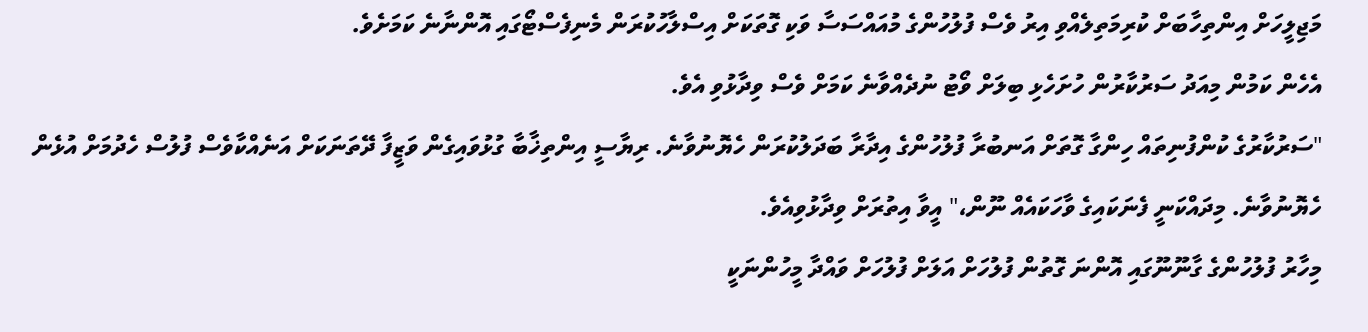މަޖިލީހަށް އިންތިހާބަށް ކުރިމަތިލެއްވި އިރު ވެސް ފުލުހުންގެ މުއައްސަސާ ވަކި ގޮތަކަށް އިސްލާހުކުރަން މެނިފެސްޓޯގައި އޮންނާނެ ކަމަށެވެ.
އެހެން ކަމުން މިއަދު ސަރުކާރުން ހުށަހެޅި ބިލަށް ވޯޓު ނުދެއްވާނެ ކަމަށް ވެސް ވިދާޅުވި އެވެ.
"ސަރުކާރުގެ ކުންފުނިތައް ހިންގާ ގޮތަށް އަނބުރާ ފުލުހުންގެ އިދާރާ ބަދަލުކުރަން ހެޔޮނުވާނެ. ރިޔާސީ އިންތިޚާބާ ގުޅުވައިގެން ވަޒީފާ ދޭތަނަކަށް އަނެއްކާވެސް ފުލުސް ހެދުމަށް އުޅެން ހެޔޮނުވާނެ. މިދައްކަނީ ފެނަކައިގެ ވާހަކައެއް ނޫން،" އީވާ އިތުރަށް ވިދާޅުވިއެވެ.
މިހާރު ފުލުހުންގެ ގާނޫނޫގައި އޮންނަ ގޮތުން ފުލުހަށް އަލަށް ފުލުހަށް ވައްދާ މީހުންނަކީ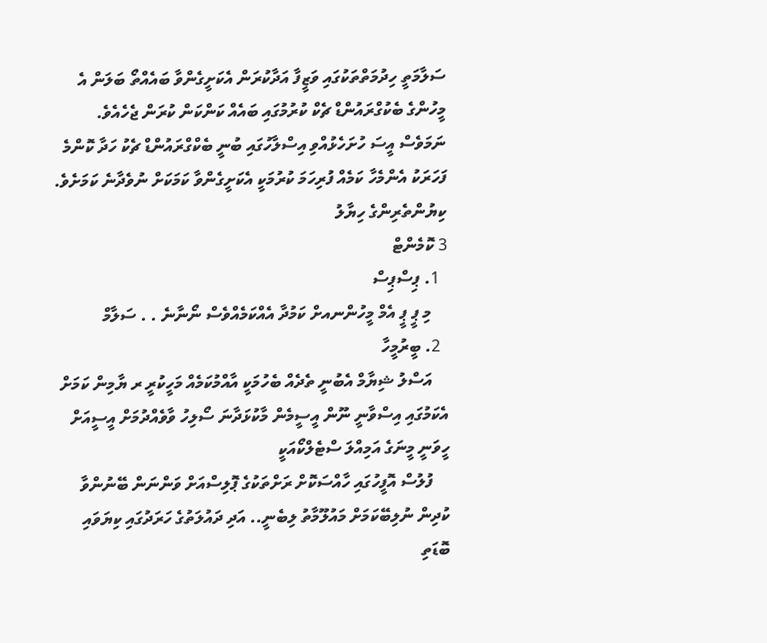ސަލާމަތީ ހިދުމަތްތަކުގައި ވަޒީފާ އަދާކުރަން އެކަށީގެންވާ ބައެއްތޯ ބަލަން އެ މީހުންގެ ބެކުގްރައުންޑް ޗެކް ކުރުމުގައި ބައެއް ކަންކަން ކުރަން ޖެހެއެވެ.
ނަމަވެސް އީސަ ހުށަހެޅުއްވި އިސްލާހުގައި ބުނީ ބެކްގްރައުންޑް ޗެކު ހަދާ ކޮންމެ ފަހަރަކު އެންމެހާ ކަމެއް ފުރިހަމަ ކުރުމަކީ އެކަށީގެންވާ ކަމަކަށް ނުވެދާނެ ކަމަށެވެ.
ކިޔުންތެރިންގެ ހިޔާލު
3 ކޮމެންޓް
  1. ޕިސްޕިސް
    މި ޕީ ޕީ އެމް މީހުންނއށް ކަމުދާ އެއްކަމެއްވެސް ނޯނާނެ . . ސަލާމް
  2. ބީރުމީހާ
    އަސްލު ޝިޔާމް އެބުނީ ތެދެއް ބެހުމަކީ އާއްމުކަމެއް މަހީކުރީ ރ ޔާމިން ކަމަށް އެކަމުގައި އިސްވާނީ ނޫން އީސީމެން މާކުޅަދާނަ ސޯލިހު ވާވެއްދުމަށް އީސީއަށް ހީވަނީ މީނަގެ އަމިއްލަ ސްޓެލްކޯއަކީ
    ފުލުސް އޮފީހުގައި ހާއްސަކޮށް ރަށްތަކުގެ ޕޮލިސްއަށް ވަންނަން ބޭނުންވާ ކުދިން ނުލިބޭކަމަށް މައުލޫމާތު ލިބެނީ.. އަދި ދައުލަތުގެ ހަރަދުގައި ކިޔަވައި ބޮޑަތި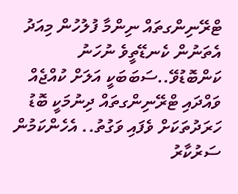ޓްރޭނިންގތައް ނިންމާ ފުލުހުން މިއަދު އެތަނުން ކެނޑޭތީވެ ނުހަނު ކަންބޮޑުވޭ..ސަބަބަކީ އަލަށް ކުއްޖެއް ވައްދައި ޓްރޭނިންގތައް ދިނުމަކީ ބޮޑު ހަރަދުތަކަށް ވެފައި ވަގުތު.. އެހެންކަމުން ސަރުކާރު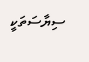ސިޔާސަތަކީ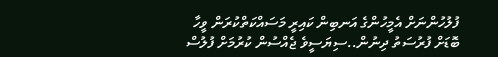ފުލުހުންނަށް އެމީހުންގެ އަނބިން ކައިރީ މަސައްކަތްކުރަން ވީހާ ބޮޑަށް ފުރުސަތު ދިނުން..ސިޔަސީވެ ޖެއްސުން ކުރުމަށް ފުލުސް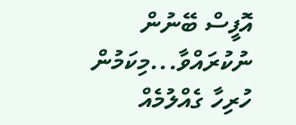އޮފީސް ބޭނުން ނުކުރައްވާ...މިކަމުން ހުރިހާ ގެއްލުމެއް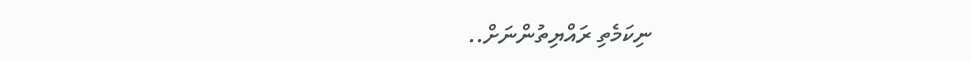ނިކަމެތި ރައްޔިތުންނަށް..